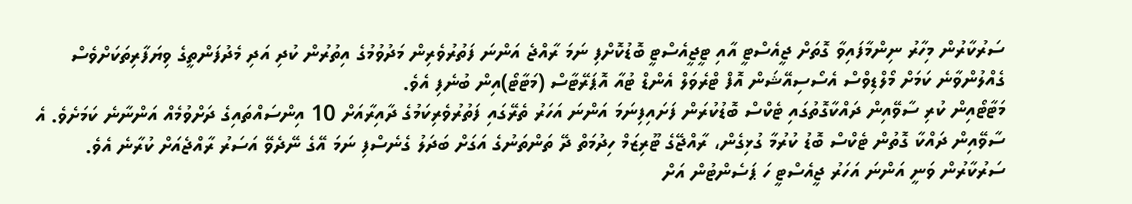ސަރުކާރުން މިހާރު ނިންމާފައިވާ ގޮތަށް ޖީއެސްޓީ އާއި ޓީޖީއެސްޓީ ބޮޑުކޮށްފި ނަމަ ރާއްޖެ އަންނަ ފަތުރުވެރިން މަދުވުމުގެ އިތުރުން ކުދި އަދި މެދުފަންތީގެ ވިޔަފާރިތަކަށްވެސް ގެއްލުންވާނެ ކަމަށް މޯލްޑިވްސް އެސޯސިއޭޝަން އޮފް ޓްރެވަލް އެންޑް ޓުއާ އޮޕަރޭޓާސް (މަޓާޓޯ)އިން ބުނެފި އެވެ.
މަޓާޓޯއިން ކުރި ސާވޭއިން ދައްކާގޮތުގައި ޓެކްސް ބޮޑުކުރަން ފަށައިފިނަމަ އަންނަ އަހަރު ތެރޭގައި ފަތުރުވެރިކަމުގެ ދާއިރާއަށް 10 އިންސައްތައިގެ ދަށްވުމެއް އަންނާނެ ކަމަށެވެ. އެ ސާވޭއިން ދައްކާ ގޮތުން ޓެކްސް ބޮޑު ކުރުމާ ގުޅިގެން، ރާއްޖޭގެ ޓޫރިޒަމް ހިދުމަތް ދޭ ތަންތަނުގެ އަގަށް ބަދަލު ގެނެސްފި ނަމަ އޭގެ ނޭދެވޭ އަސަރު ރާއްޖެއަށް ކުރާނެ އެވެ.
ސަރުކާރުން ވަނީ އަންނަ އަހަރު ޖީއެސްޓީ ހަ ޕަސެންޓުން އަށް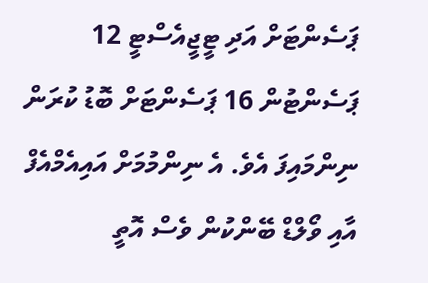ޕަސެންޓަށް އަދި ޓީޖީއެސްޓީ 12 ޕަސެންޓުން 16 ޕަސެންޓަށް ބޮޑު ކުރަން ނިންމައިފަ އެވެ. އެ ނިންމުމަށް އައިއެމްއެފް އާއި ވޯލްޑް ބޭންކުން ވެސް އޮތީ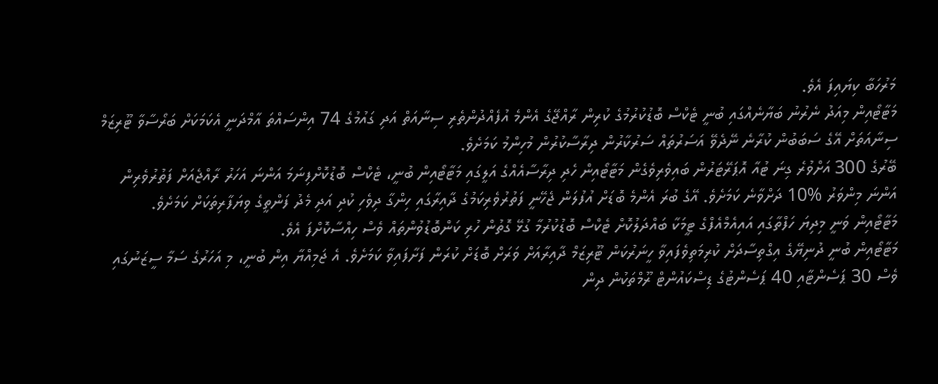މަރުހަބާ ކިޔައިފަ އެވެ.
މަޓާޓޯއިން މިއަދު ނެރުނު ބަޔާނެއްގައި ބުނީ ޓެކްސް ބޮޑުކުރުމުގެ ކުރިން ރާއްޖޭގެ އެންމެ އުފެއްދުންތެރި ސިނާއަތް އަދި ގައުމުގެ 74 އިންސައްތަ އާމްދަނީ އެކަމަކަށް ބަރޯސާވާ ޓޫރިޒަމް ސިނާއަތަށް އޭގެ ސަބަބުން ކުރާނެ ނޭދެވޭ އަސަރުތައް ސަރުކާރުން ދިރާސާކުރުން މުހިންމު ކަމަށެވެ.
ބޭރުގެ 300 އަށްވުރެ ގިނަ ޓުއާ އޮޕަރޭޓަރުން ބައިވެރިވެގެން މަޓާޓޯއިން ހެދި ދިރާސާއެއްގެ އަލީގައި މަޓާޓޯއިން ބުނީ، ޓެކްސް ބޮޑުކޮށްފިނަމަ އަންނަ އަހަރު ރާއްޖެއަށް ފަތުރުވެރިން އަންނަ މިންވަރު %10 ދަށްވާނެ ކަމަށެވެ. އޭގެ ބުރަ އެންމެ ބޮޑަށް އުފުލަން ޖެހޭނީ ފަތުރުވެރިކަމުގެ ދާއިރާގައި ހިންގާ ދިވެހި ކުދި އަދި މެދު ފަންތީގެ ވިޔަފާރިތަކަށް ކަމަށެވެ.
މަޓާޓޯއިން ވަނީ މިދިޔަ ހަފްތާގައި އައިއެމްއެފްގެ ޓީމަކާ ބައްދަލުކޮށް ޓެކްސް ބޮޑުކުރުމާ ގުޅޭ ގޮތުން ހުރި ކަންބޮޑުވުންތައް ވެސް ހިއްސާކޮށްފަ އެވެ.
މަޓާޓޯއިން ބުނީ ދުނިޔޭގެ އިގްތިސާދަށް ކުރިމަތިވެފައިވާ ހީނަރުކަން ޓޫރިޒަމް ދާއިރާއަށް ވަރަށް ބޮޑަށް ކުރަން ފަށާފައިވާ ކަމަށެވެ. އެ ޖަމިއްޔާ އިން ބުނީ، މި އަހަރުގެ ސަމާ ސީޒަނުގައި ވެސް 30 ޕަސެންޓާއި 40 ޕަސެންޓުގެ ޑިސްކައުންޓް ރޫމްތަކުން ދިން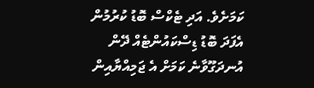ކަމަށެވެ. އަދި ޓެކްސް ބޮޑު ކުރުމުން އެފަދަ ބޮޑު ޑިސްކައުންޓެއް ދޭން އުނދަގޫވާނެ ކަމަށް އެ ޖަމިއްޔާއިން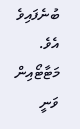ބުނެފައިވެ އެވެ.
މަޓާޓޯއިން ވަނީ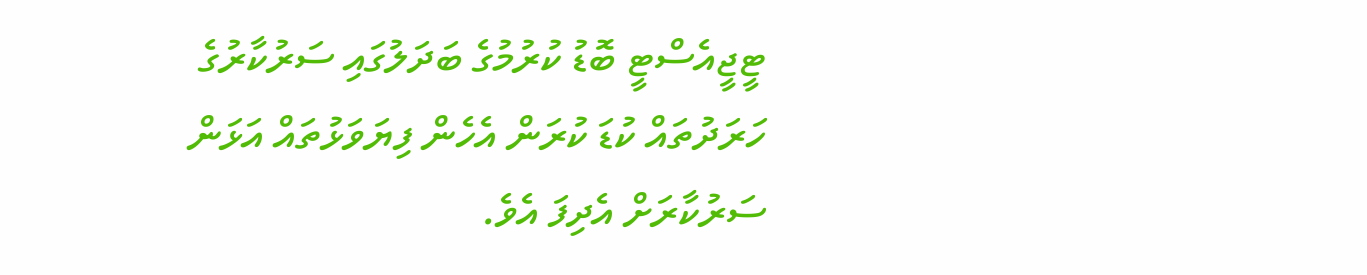ޓީޖީއެސްޓީ ބޮޑު ކުރުމުގެ ބަދަލުގައި ސަރުކާރުގެ ހަރަދުތައް ކުޑަ ކުރަން އެހެން ފިޔަވަޅުތައް އަޅަން ސަރުކާރަށް އެދިފަ އެވެ.